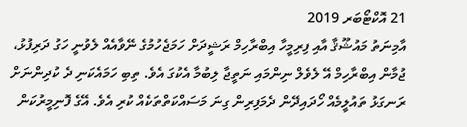21 އޮކްޓޯބަރ 2019
އާމިނަތު މައުޝޫޤާ އާއި ފިރިމީހާ އިބްރާހިމް ރަޝީދަށް ހަމަޖެހުމުގެ ނޭވާއެއް ލެވުނީ ހަގު ދަރިފުޅު، ޖުމާން އިބްރާހިމް އޭ ލެވެލް ނިންމައި ނަތީޖާ ލިބުމާ އެކުގަ އެވެ. ތިބި ހަމައެކަނި ދެ ކުދިންނަށް ރަނގަޅު ތައުލީމެއް ހޯދައިދޭން ދެމަފިރިން ގިނަ މަސައްކަތްތަކެއް ކުރި އެވެ. އޭގެ ފޮނިމީރުކަން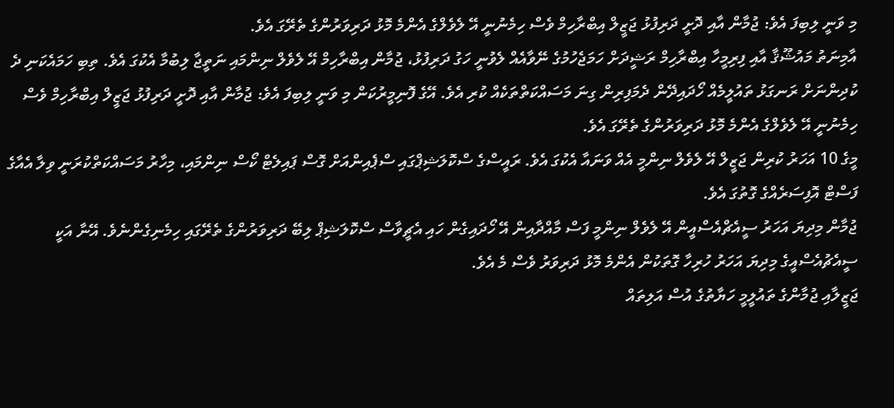މި ވަނީ ލިބިފަ އެވެ: ޖުމާން އާއި ދޮށީ ދަރިފުޅު ޖަޒީލް އިބްރާހިމް ވެސް ހިމެނުނީ އޭ ލެވެލްގެ އެންމެ މޮޅު ދަރިވަރުންގެ ތެރޭގަ އެވެ.
އާމިނަތު މައުޝޫޤާ އާއި ފިރިމީހާ އިބްރާހިމް ރަޝީދަށް ހަމަޖެހުމުގެ ނޭވާއެއް ލެވުނީ ހަގު ދަރިފުޅު، ޖުމާން އިބްރާހިމް އޭ ލެވެލް ނިންމައި ނަތީޖާ ލިބުމާ އެކުގަ އެވެ. ތިބި ހަމައެކަނި ދެ ކުދިންނަށް ރަނގަޅު ތައުލީމެއް ހޯދައިދޭން ދެމަފިރިން ގިނަ މަސައްކަތްތަކެއް ކުރި އެވެ. އޭގެ ފޮނިމީރުކަން މި ވަނީ ލިބިފަ އެވެ: ޖުމާން އާއި ދޮށީ ދަރިފުޅު ޖަޒީލް އިބްރާހިމް ވެސް ހިމެނުނީ އޭ ލެވެލްގެ އެންމެ މޮޅު ދަރިވަރުންގެ ތެރޭގަ އެވެ.
މީގެ 10 އަހަރު ކުރިން ޖަޒީލް އޭ ލެވެލް ނިންމީ އެއް ވަނައާ އެކުގަ އެވެ. ރައީސްގެ ސްކޮލަޝިޕްގައި ސްޕެއިންއަށް ގޮސް ޕައިލެޓް ކޯސް ނިންމައި، މިހާރު މަސައްކަތްކުރަނީ ވިލާ އެއާގެ ފަސްޓް އޮފިސަރެއްގެ ގޮތުގަ އެވެ.
ޖުމާން މިދިޔަ އަހަރު ސީއެޗްއެސްއީން އޭ ލެވެލް ނިންމީ ފަސް މާއްދާއިން އޭ ހޯދައިގެން ހައި އެޗީވާސް ސްކޮލަޝިޕް ލިބޭ ދަރިވަރުންގެ ތެރޭގައި ހިމެނިގެންނެވެ. އޭނާ އަކީ ސީއެޗުއެސްއީގެ މިދިޔަ އަހަރު ހުރިހާ ގޮތަކުން އެންމެ މޮޅު ދަރިވަރު ވެސް މެ އެވެ.
ޖަޒީލާއި ޖުމާންގެ ތައުލީމީ ހަޔާތުގެ އުސް އަލިތައް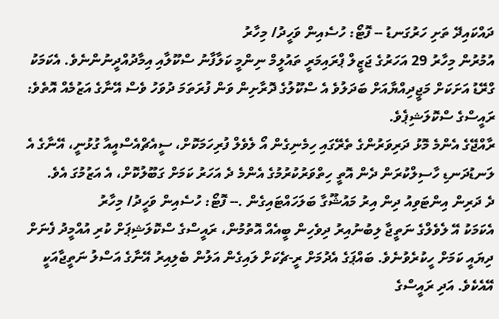ދައްކައިދޭ ތަށި ހަރުގަނޑު -- ފޮޓޯ: ހުސެއިން ވަހީދު/ މިހާރު
އުމުރުން މިހާރު 29 އަހަރުގެ ޖަޒީލް ޕްރައިމަރީ ތައުލީމް ނިންމީ ކަލާފާނު ސްކޫލާއި އިމާދުއްދީނުންނެވެ. އެކަމަކު ގްރޭޑު އަށަކަށް މަޖީދިއްޔާއަށް ބަދަލުވެ އެ ސްކޫލުގެ ދޮރާށިން ވަން ފުރަތަމަ ދުވަހު ވެސް އޭނާގެ އަޒުމެއް އޮތެވެ: ރައީސްގެ ސްކޮލަޝިޕެވެ.
ރާއްޖޭގެ އެންމެ މޮޅު ދަރިވަރުންގެ ތެރޭގައި ހިމެނިގެން އޯ ލެވެލް ފުރިހަމަކޮށް، ސީއެޗްއެސްއީއާ ގުޅުނީ، އޭނާގެ އެ ލަނޑުދަނޑި ހާސިލްކުރަން ދެން އޮތީ ހިތްވަރުކުރުމުގެ އެންމެ ދެ އަހަރު ކަމަށް ގަބޫލުކޮށް، އެ އަޒުމުގަ އެވެ.
ދެ ދަރިން އިންޓަވިއު ދިން އިރު މައުޝޫގާ ބަލަހައްޓައިގެން .-- ފޮޓޯ: ހުސެއިން ވަހީދު/ މިހާރު
އެކަމަކު އޭ ލެވެލްގެ ނަތީޖާ ލިބުނުއިރު ދިވެހިން ބީއެއް އޮތުމުން، ރައީސްގެ ސްކޮލަޝިޕަށް ކުރި އުއްމީދު ފެނަށް ދިޔައީ ކަމަށް ހީކުރެވުނެވެ. ބައްޕަގެ އެދުމަށް ރީ-ޗެކަށް ލައިގެން އަލުން ބެލިއިރު އޭނާގެ އަސްލު ނަތީޖާއަކީ އޭއެކެވެ. އަދި ރައީސްގެ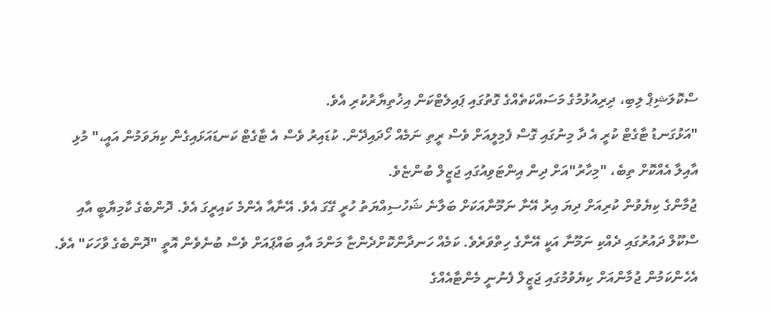ސްކޮލަޝިޕް ލިބި، ދިރިއުޅުމުގެ މަސައްކަތެއްގެ ގޮތުގައި ޕައިލެޓްކަން އިޚުތިޔާރުކުރި އެވެ.
"އަޅުގަނޑު ޓާގެޓް ކުރީ އެ ދާ މިނުގައި ގޮސް ފެމިލީއަށް ވެސް ރީތި ނަމެއް ހޯދައިދޭން. ކުޑައިރު ވެސް އެ ޓާގެޓް ކަނޑައަޅައިގެން ކިޔަވަމުން އައީ،" މުޅި އާއިލާ އެއްކޮށް ތިބެ، "މިހާރު"އަށް ދިން އިންޓަވިއުގައި ޖަޒީލް ބުންޏެވެ.
ޖުމާންގެ ކިޔެވުން ކުރިއަށް ދިޔަ އިރު އޭނާ ނަމޫނާއަކަށް ބަލާނެ ޝަހުސިއްޔަތު ހުރީ ގޭގަ އެވެ. އޭނާއާ އެންމެ ކައިރީގަ އެވެ. ދޮންބެގެ ކާމިޔާބީ އާއި ސްކޫލް ދައުރުގައި ދެއްކި ނަމޫނާ އަކީ އޭނާގެ ހިތްވަރެވެ. ކަމެއް ހަނދާންކޮށްދެންޏާ މަންމަ އާއި ބައްޕައަށް ވެސް ބުނެވެން އޮތީ "ދޮންބެގެ ވާހަކަ" އެވެ. އެހެންކަމުން ޖުމާންއަށް ކިޔެވުމުގައި ޖަޒީލް ފެނުނީ މެންޓާއެއްގެ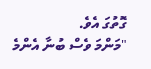ގޮތުގަ އެވެ.
"މަންމަ ވެސް ބުނާ އެންމެ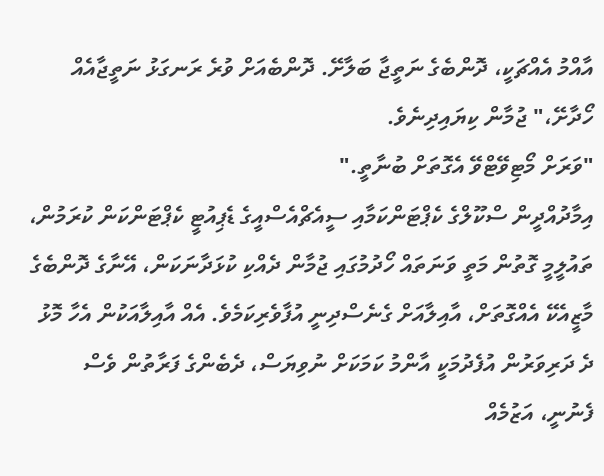އާއްމު އެއްޗަކީ، ދޮންބެގެ ނަތީޖާ ބަލާށޭ. ދޮންބެއަށް ވުރެ ރަނގަޅު ނަތީޖާއެއް ހޯދާށޭ،" ޖުމާން ކިޔައިދިނެވެ.
"ވަރަށް މޯޓިވޭޓްވޭ އެގޮތަށް ބުނާތީ."
އިމާދުއްދީން ސްކޫލްގެ ކެޕްޓަންކަމާއި ސީއެޗްއެސްއީގެ ޑެޕިއުޓީ ކެޕްޓަންކަން ކުރަމުން، ތައުލީމީ ގޮތުން މަތީ ވަނަތައް ހޯދުމުގައި ޖުމާން ދެއްކި ކުޅަދާނަކަން، އޭނާގެ ދޮންބެގެ މާޒީއެކޭ އެއްގޮތަށް، އާއިލާއަށް ގެނެސްދިނީ އުފާވެރިކަމެވެ. އެއް އާއިލާއަކުން އެހާ މޮޅު ދެ ދަރިވަރުން އުފެދުމަކީ އާންމު ކަމަކަށް ނުވިޔަސް، ދެބެންގެ ފަރާތުން ވެސް ފެނުނީ، އަޒުމެއް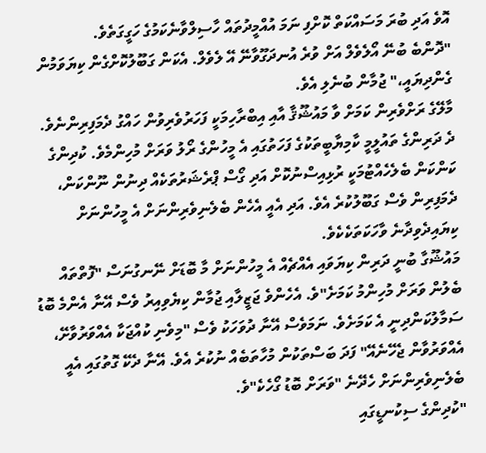އޮވެ އަދި ބުރަ މަސައްކަތް ކޮށްފި ނަމަ އުއްމީދުތައް ހާސިލްވާނެކަމުގެ ހަގީގަތެވެ.
"ދޮންބެ ބުނޭ އޯލެވެލް އަށް ވުރެ އުނދަގޫވާނޭ އޭ ލެވެލް. އެކަން ގަބޫލުކޮށްގެން ކިޔަވަމުން ގެންދިޔައީ،" ޖުމާން ބުނެލި އެވެ.
މާލޭގެ ރަށްވެރިން ކަމަށް ވާ މައުޝޫޤާ އާއި އިބްރާހިމަކީ ފަހަރުވެރިވުން ހައްގު ދެމަފިރިންނެވެ. ދެ ދަރިންގެ ތައުލީމީ ކާމިޔާބީތަކުގެ ފަހަތުގައި އެ މީހުންގެ ރޯލު ވަރަށް މުހިންމެވެ. ކުދިންގެ ކަންކަން ބެލެހެއްޓުމަކީ ރުޅިއިސްނުކޮށް އަދި ގޯސް ޕްރެޝަރުތަކެއް ދިނުން ނޫންކަން، ދެމަފިރިން ވެސް ގަބޫލުކުރެ އެވެ. އަދި އެއީ އެހެން ބެލެނިވެރިންނަށް އެ މީހުންނަށް ކިޔައިދެވިދާނެ ވާހަކަތަކެކެވެ.
މައުޝޫގާ ބުނީ ދަރިން ކިޔަވައި އެއްޗެއް އެ މީހުންނަށް މާ ބޮޑަށް ނޭނގުނަސް "ފޮތްތައް ބެލުން ވަރަށް މުހިންމު ކަމަށެ"ވެ. އެހެންވެ ޖަޒީލާއި ޖުމާން ކިޔެވިއިރު ވެސް އޭނާ އެންމެ ބޮޑު ސަމާލުކަންދިނީ އެ ކަމަށެވެ. ނަމަވެސް އޭނާ ދުވަހަކު ވެސް "މިވެނި ކުއްޖަކާ އެއްވަރުވާށޭ، އެއްވަރުވާން ޖެހޭނެއޭ" ފަދަ ބަސްތަކުން މުހާތަބެއް ނުކުރެ އެވެ. އޭނާ ދެކޭ ގޮތުގައި އެއީ ބެލެނިވެރިންނަށް ހެދޭނެ "ވަރަށް ބޮޑު ގޯހެކެ"ވެ.
"ކުދިންގެ ސިކުނޑީގައި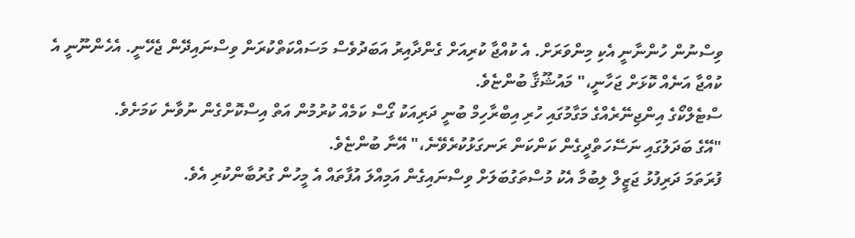ވިސްނުން ހުންނާނީ އެކި މިންވަރަށް. އެ ކުއްޖާ ކުރިއަށް ގެންދާއިރު އަބަދުވެސް މަސައްކަތްކުރަން ވިސްނައިދޭން ޖެހޭނީ. އެހެންނޫނީ އެ ކުއްޖާ އަނެއް ކޮޅަށް ޖަހާނީ،" މައުޝޫޤާ ބުންޏެވެ.
ސްޓެލްކޯގެ އިންޖިނޭރެއްގެ މަގާމުގައި ހުރި އިބްރާހިމް ބުނީ ދަރިއަކު ގޯސް ކަމެއް ކުރުމުން އަތް އިސްކޮށްގެން ނުވާނެ ކަމަށެވެ.
"އޭގެ ބަދަލުގައި ނަސޭހަތްދީގެން ކަންކަން ރަނގަޅުކުރެވޭނެ،" އޭނާ ބުންޏެވެ.
ފުރަތަމަ ދަރިފުޅު ޖަޒީލް ލިބުމާ އެކު މުސްތަގުބަލަށް ވިސްނައިގެން އަމިއްލަ އުފާތައް އެ މީހުން ގުރުބާންކުރި އެވެ.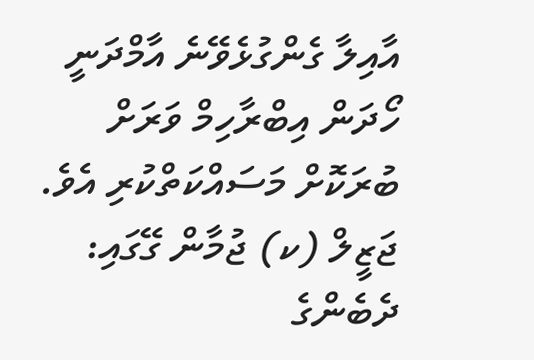އާއިލާ ގެންގުޅެވޭނެ އާމްދަނީ ހޯދަން އިބްރާހިމް ވަރަށް ބުރަކޮށް މަސައްކަތްކުރި އެވެ.
ޖަޒީލް (ކ) ޖުމާން ގޭގައި: ދެބެންގެ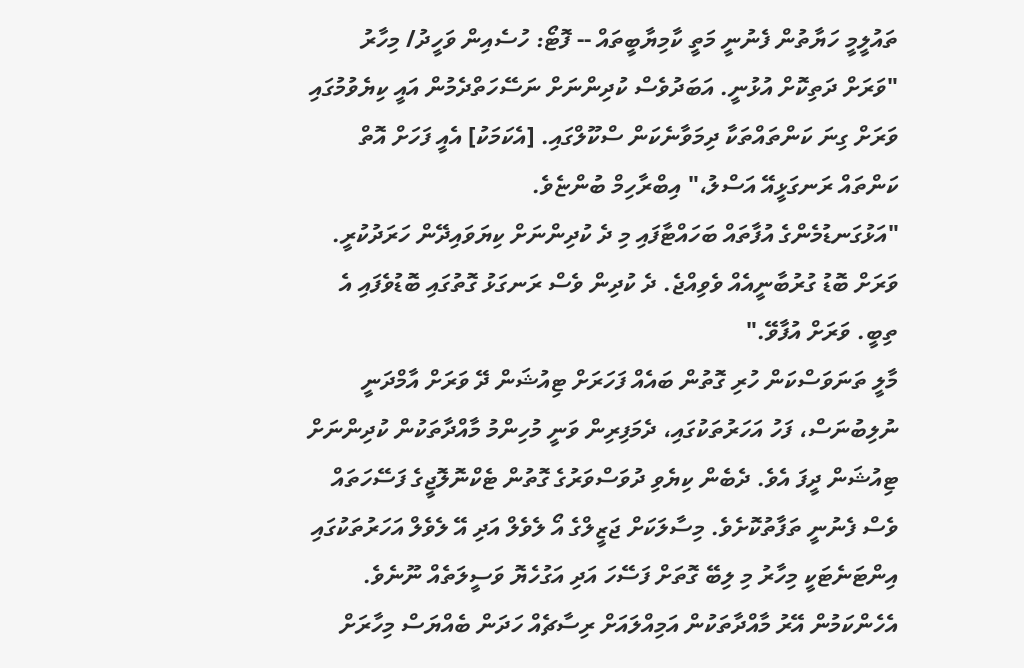ތައުލީމީ ހަޔާތުން ފެނުނީ މަތީ ކާމިޔާބީތައް -- ފޮޓޯ: ހުސެއިން ވަހީދު/ މިހާރު
"ވަރަށް ދަތިކޮށް އުޅުނީ. އަބަދުވެސް ކުދިންނަށް ނަސޭހަތްދެމުން އައީ ކިޔެވުމުގައި ވަރަށް ގިނަ ކަންތައްތަކާ ދިމަވާނެކަން ސްކޫލްގައި. [އެކަމަކު] އެއީ ފަހަށް އޮތް ކަންތައް ރަނގަޅީއޭ އަސްލު،" އިބްރާހިމް ބުންޏެވެ.
"އަޅުގަނޑުމެންގެ އުފާތައް ބަހައްޓާފައި މި ދެ ކުދިންނަށް ކިޔަވައިދޭން ހަރަދުކުރީ. ވަރަށް ބޮޑު ގުރުބާނީއެއް ވެވިއްޖެ. ދެ ކުދިން ވެސް ރަނގަޅު ގޮތުގައި ބޮޑުވެފައި އެ ތިބީ. ވަރަށް އުފާވޭ."
މާލީ ތަނަވަސްކަން ހުރި ގޮތުން ބައެއް ފަހަރަށް ޓިއުޝަން ދޭ ވަރަށް އާމްދަނީ ނުލިބުނަސް، ފަހު އަހަރުތަކުގައި، ދެމަފިރިން ވަނީ މުހިންމު މާއްދާތަކުން ކުދިންނަށް ޓިއުޝަން ދީފަ އެވެ. ދެބެން ކިޔެވި ދުވަސްވަރުގެ ގޮތުން ޓެކްނޮލޮޖީގެ ފަސޭހަތައް ވެސް ފެނުނީ ތަފާތުކޮށެވެ. މިސާލަކަށް ޖަޒީލްގެ އޯ ލެވެލް އަދި އޭ ލެވެލް އަހަރުތަކުގައި އިންޓަނެޓަކީ މިހާރު މި ލިބޭ ގޮތަށް ފަސޭހަ އަދި އަގުހެޔޮ ވަސީލަތެއް ނޫނެވެ. އެހެންކަމުން އޭރު މާއްދާތަކުން އަމިއްލައަށް ރިސާޗެއް ހަދަން ބެއްޔަސް މިހާރަށް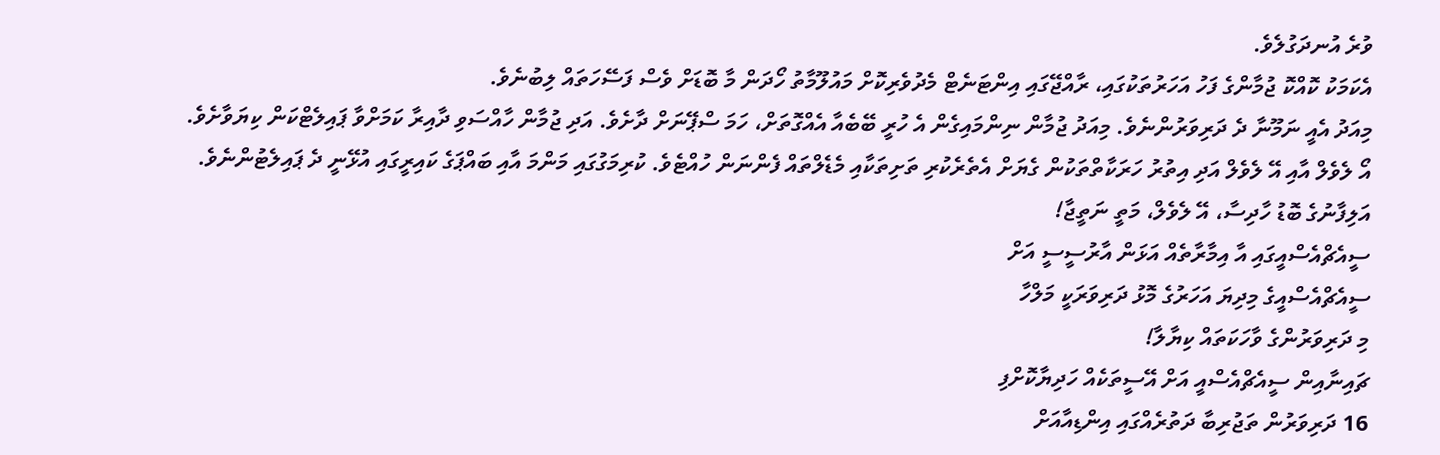ވުރެ އުނދަގުލެވެ.
އެކަމަކު ކޮއްކޮ ޖުމާންގެ ފަހު އަހަރުތަކުގައި، ރާއްޖޭގައި އިންޓަނެޓް މެދުވެރިކޮށް މައުލޫމާތު ހޯދަން މާ ބޮޑަށް ވެސް ފަސޭހަތައް ލިބުނެވެ.
މިއަދު އެއީ ނަމޫނާ ދެ ދަރިވަރުންނެވެ. މިއަދު ޖުމާން ނިންމައިގެން އެ ހުރީ ބޭބެއާ އެއްގޮތަށް، ހަމަ ސްޕޭނަށް ދާށެވެ. އަދި ޖުމާން ހާއްސަވި ދާއިރާ ކަމަށްވާ ޕައިލެޓްކަން ކިޔަވާށެވެ.
އޯ ލެވެލް އާއި އޭ ލެވެލް އަދި އިތުރު ހަރަކާތްތަކުން ގެޔަށް އެތެރެކުރި ތަށިތަކާއި މެޑެލްތައް ފެންނަން ހުއްޓެވެ. ކުރިމަގުގައި މަންމަ އާއި ބައްޕަގެ ކައިރީގައި އުޅޭނީ ދެ ޕައިލެޓުންނެވެ.
އަލިފާނުގެ ބޮޑު ހާދިސާ، އޭ ލެވެލް، މަތީ ނަތީޖާ!
ސީއެޗްއެސްއީގައި އާ އިމާރާތެއް އަޅަން އާރުސީސީ އަށް
ސީއެޗްއެސްއީގެ މިދިޔަ އަހަރުގެ މޮޅު ދަރިވަރަކީ މަލްހާ
މި ދަރިވަރުންގެ ވާހަކަތައް ކިޔާލާ!
ޗައިނާއިން ސީއެޗްއެސްއީ އަށް އޭސީތަކެއް ހަދިޔާކޮށްފި
16 ދަރިވަރުން ތަޖުރިބާ ދަތުރެއްގައި އިންޑިއާއަށް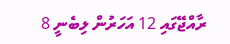ރާއްޖޭގައި 12 އަހަރުން ލިބެނީ 8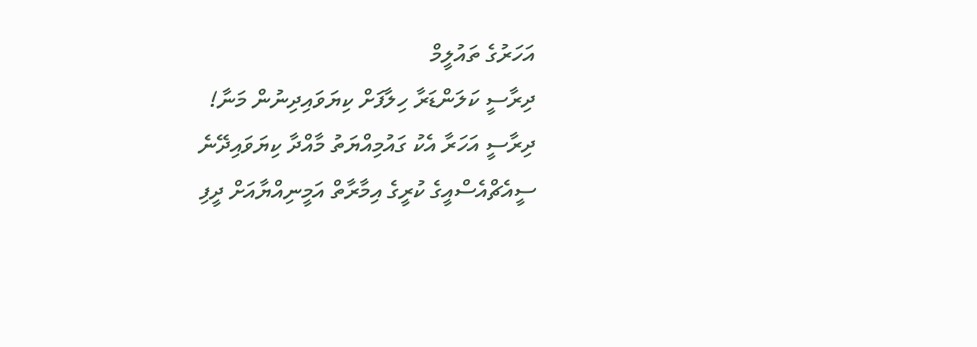އަހަރުގެ ތައުލީމް
ދިރާސީ ކަލަންޑަރާ ހިލާފަށް ކިޔަވައިދިނުން މަނާ!
ދިރާސީ އަހަރާ އެކު ގައުމިއްޔަތު މާއްދާ ކިޔަވައިދޭނެ
ސީއެޗްއެސްއީގެ ކުރީގެ އިމާރާތް އަމީނިއްޔާއަށް ދީފި